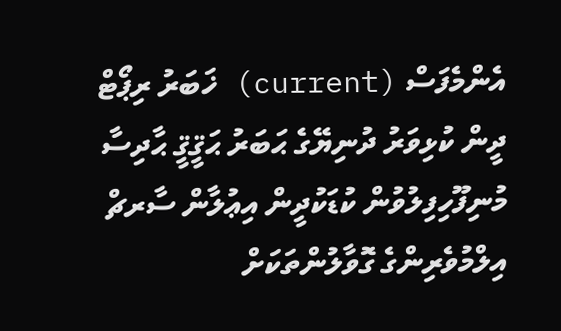އެންމެފަސް (current) ޚަބަރު ރިޕޯޓް ދީން ކުޅިވަރު ދުނިޔޭގެ ޙަބަރު ޙަޤީޤީ ޙާދިސާ މުނިފޫހިފިލުވުން ކުޑަކުދީން އިޢުލާން ސާރޗް
އިލްމުވެރިންގެ ގޮވާލުންތަކަށް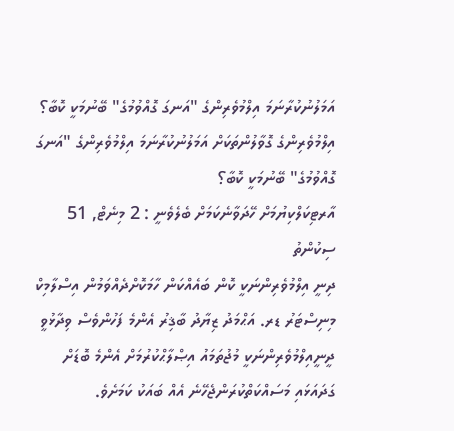އަމަލުނުކުރާނަމަ އިލްމުވެރިންގެ "އަނގަ ގޮއްވުމުގެ" ބޭނުމަކީ ކޮބާ؟
އިލްމުވެރިންގެ ގޮވާލުންތަކަށް އަމަލުނުކުރާނަމަ އިލްމުވެރިންގެ "އަނގަ ގޮއްވުމުގެ" ބޭނުމަކީ ކޮބާ؟
އާރޓިކަލްކިޔުމަށް ހޭދަވާނެކަމަށް ބެލެވެނީ : 2 މިނެޓް, 51 ސިކުންތު
ދިނީ އިލްމުވެރިންނަކީ ކޮން ބައެއްކަން ހާމަކޮށްދެއްވަމުން އިސްލާމިކް މިނިސްޓަރު ޑރ. އަޙްމަދު ޒިޔާދު ބާޤިރު އެންމެ ފަހުންވެސް ވިދާޅުވީ ދީނީއިލްމުވެރިންނަކީ މުޖުތަމައު އިޞްލާޙްކުރުމަށް އެންމެ ބޮޑަށް ގަދައަޅައި މަސައްކަތްކުރަންޖެހޭނެ އެއް ބައަކު ކަމަށެވެ.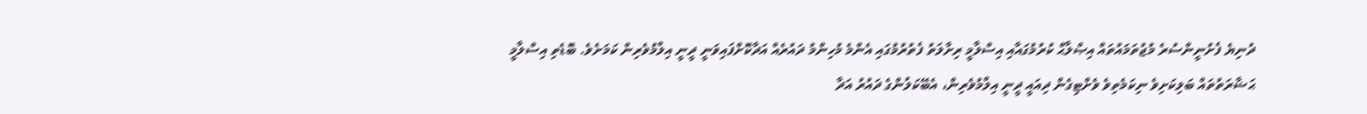ދުނިޔެ ފެށުނީންސުރެ މުޖުތަމައުތައް އިޞްލާޙް ކުރުމުގައާއި އިސްލާމީ ރިށާލަތު ފެތުރުމުގައި އެންމެ މުހިންމު ދައުރެއް އަދާކޮށްފައިވަނީ ދީނީ އިލްމުވެރިން ކަމަށެވެ. ބޮޑެތި އިސްލާމީ ޙަޟާރަތުތައް ބަލިކަށިވެ ނިކަމެތިވެ ވެށްޓިގެން ދިއައީ ދީނީ އިލްމުވެރިން، އެބޭކަލުންގެ ދައުރު އަދާ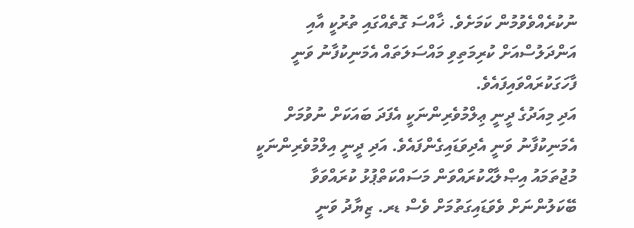ނުކުރެއްވެވުމުން ކަމަށެވެ. ޚާއްސަ ގޮތެއްގައި ތުރުކީ އާއި އަންދަލުސްއަށް ކުރިމަތިވި މައްސަލަތައް އެމަނިކުފާނު ވަނީ ފާހަގަކުރައްވައިފައެވެ.
އަދި މިއަދުގެ ދީނީ ޢިލްމުވެރިންނަކީ އެފަދަ ބައަކަށް ނުވުމަށް އެމަނިކުފާނު ވަނީ އެދިވަޑައިގެންފައެވެ. އަދި ދީނީ އިލްމުވެރިންނަކީ މުޖުތަމައު އިޞްލާޙްކުރައްވަން މަސައްކަތްޕުޅު ކުރައްވަވާ ބޭކަލުންނަށް ވެވަޑައިގަތުމަށް ވެސް ޑރ. ޒިޔާދު ވަނީ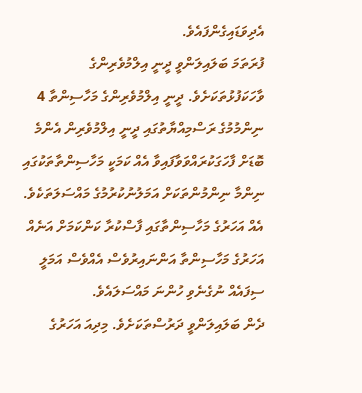އެދިވަޑައިގެންފައެވެ.
ފުރަތަމަ ބަލައިލަންވީ ދީނީ އިލްމުވެރިންގެ ވާހަކަފުޅުތަކަށެވެ. ދީނީ އިލްމުވެރިންގެ މަހާސިންތާ 4 ނިންމުމުގެ ރަސްމިއްޔާތުގައި ދީނީ އިލްމުވެރިން އެންމެ ބޮޑަށް ފާހަގަކުރައްވަވާފައިވާ އެއް ކަމަކީ މަހާސިންތާތަކުގައި ނިންމާ ނިންމުންތަކަށް އަމަލުނުކުރުމުގެ މައްސަލަތަކެވެ. އެއް އަހަރުގެ މަހާސިންތާގައި ފާސްކުރާ ކަންކަމަށް އަނެއް އަހަރުގެ މަހާސިންތާ އަންނައިރުވެސް އެއްވެސް އަމަލީ ސިފައެއް ނުގެނެވި ހުންނަ މައްސަލައެވެ.
ދެން ބަލައިލަންވީ ދަރުސްތަކަށެވެ. މިދިއަ އަހަރުގެ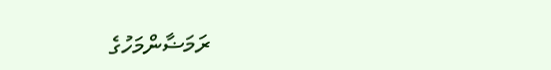ރަމަޟާންމަހުގެ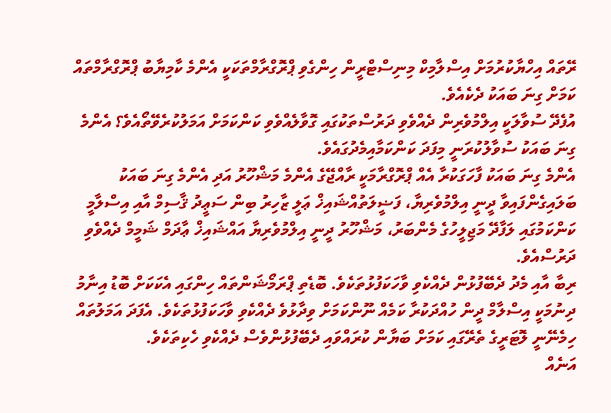ރޭތައް އިހްޔާކުރުމަށް އިސްލާމިކް މިނިސްޓްރީން ހިންގެވި ޕްރޮގްރާމްތަކަކީ އެންމެ ކާމިޔާބު ޕްރޮގްރާމްތައް ކަމަށް ގިނަ ބައަކު ދެކެއެވެ.
އުފެދޭ ސުވާލަކީ އިލްމުވެރިން ދެއްވެވި ދަރުސްތަކުގައި ގޮވާލެއްވެވި ކަންކަމަށް އަމަލުކުރެވޭތޯއެވެ؟ އެންމެ ގިނަ ބައަކު ސުވާލުކުރަނީ މިފަދަ ކަންކަމާއިމެދުގައެވެ.
އެންމެ ގިނަ ބައަކު ފާހަގަކުރާ އެއް ޕްރޮގްރާމަކީ ރާއްޖޭގެ އެންމެ މަޝްހޫރު އަދި އެންމެ ގިނަ ބައަކު ބަލައިގެންފައިވާ ދީނީ އިލްމުވެރިޔާ، ފަޟީލަތުއްޝައިޚް ޢަލީ ޒާހިރު ބިން ސަޢީދު ޤާސިމް އާއި އިސްލާމީ ކަންކަމުގައި ލަފާދޭ މަޖިލީހުގެ މެންބަރު، މަޝްހޫރު ދީނީ އިލްމުވެރިޔާ އައްޝައިޚް ޢާދަމް ޝަމީމް ދެއްވެވި ދަރުސްއެވެ.
ރިބާ އާއި މެދު ދެބޭފުޅުން ދެއްކެވި ވާހަކަފުޅުތަކެވެ. ބޮޑެތި ޕްރަމޯޝަންތައް ހިންގައި އެކަކަށް ބޮޑު އިނާމު ދިނުމަކީ އިސްލާމް ދީން ހުއްދަކުރާ ކަމެއް ނޫންކަމަށް ވިދާޅުވެ ދެއްކެވި ވާހަކަފުޅުތަކެވެ. އެފަދަ އަމަލުތައް ހިމެނޭނީ ލޮޓަރީގެ ތެރޭގައި ކަމަށް ބަޔާން ކުރައްވައި ދެބޭފުޅުންވެސް ދެއްކެވި ހެކިތަކެވެ.
އަނެއް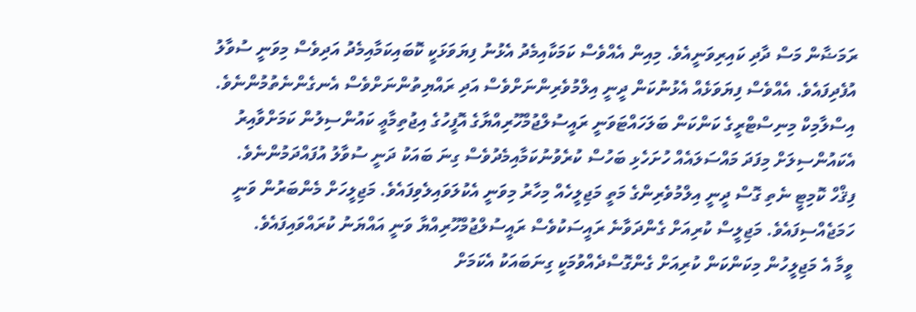ރަމަޟާން މަސް ދާދި ކައިރިވަނީއެވެ. މިއިން އެއްވެސް ކަމަކާއިމެދު އެޅުނު ފިޔަވަޅަކީ ކޮބައިކަމާއިމެދު އަދިވެސް މިވަނީ ސުވާލު އުފެދިފައެވެ. އެއްވެސް ފިޔަވަޅެއް އެޅުނުކަން ދީނީ އިލްމުވެރިންނަށްވެސް އަދި ރައްޔިތުންނަށްވެސް އެނގެންނެތުމުންނެވެ.
އިސްލާމިކް މިނިސްޓްރީގެ ކަންކަން ބަލަހައްޓަވަނީ ރައީސުލްޖުމްހޫރިއްޔާގެ އޮފީހުގެ އިޖުތިމާޢީ ކައުންސިލުން ކަމަށްވާއިރު އެކައުންސިލަށް މިފަދަ މައްސަލައެއް ހުށަހެޅި ބަހުސް ކުރެވުނުކަމާއިމެދުވެސް ގިނަ ބައަކު ދަނީ ސުވާލު އުފައްދަމުންނެވެ.
ފިޤްހް ކޮމިޓީ ނެތި ގޮސް ދީނީ އިލްމުވެރިންގެ މަތީ މަޖިލީހެއް މިހާރު މިވަނީ އެކުލަވައިލެވިފައެވެ. މަޖިލީހަށް މެންބަރުން ވަނީ ހަމަޖެއްސިފައެވެ. މަޖިލީސް ކުރިއަށް ގެންދަވާނެ ރައީސަކުވެސް ރައީސުލްޖުމްހޫރިއްޔާ ވަނީ އައްޔަނު ކުރައްވައިފައެވެ.
ވީމާ އެ މަޖިލީހުން މިކަންކަން ކުރިއަށް ގެންގޮސްދެއްވުމަކީ ގިނަބައަކު އެކަމަށް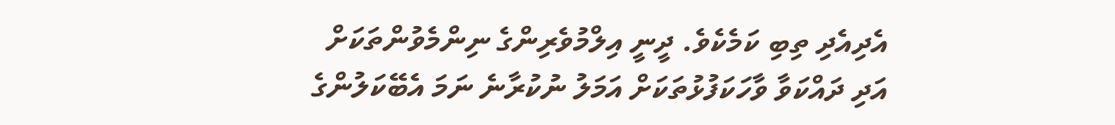އެދިއެދި ތިބި ކަމެކެވެ. ދީނީ އިލްމުވެރިންގެ ނިންމެވުންތަކަށް އަދި ދައްކަވާ ވާހަކަފުޅުތަކަށް އަމަލު ނުކުރާނެ ނަމަ އެބޭކަލުންގެ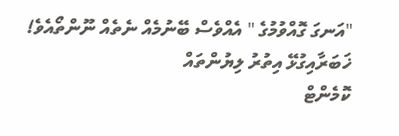"އަނގަ ގޮއްވުމުގެ " އެއްވެސް ބޭނުމެއް ނެތެއް ނޫންތޯއެވެ!
ޚަބަރާއިގުޅޭ އިތުރު ލިޔުންތައް
ކޮމެންޓް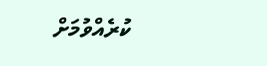ކުރެއްވުމަށް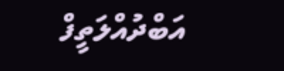އަބްދުއްލަތީފް